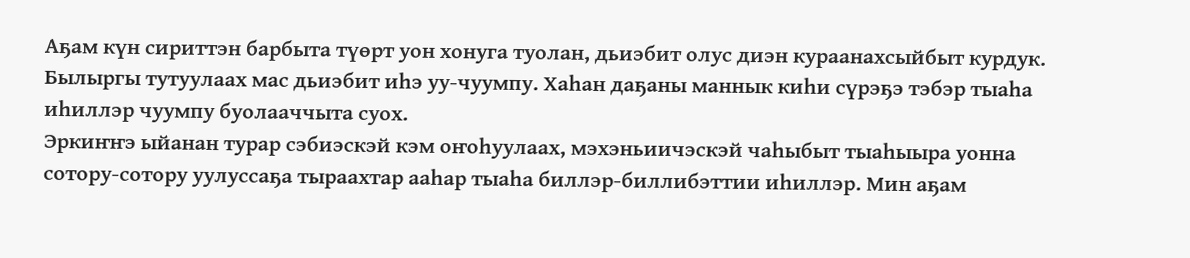Аҕам күн сириттэн барбыта түөрт уон хонуга туолан, дьиэбит олус диэн кураанахсыйбыт курдук. Былыргы тутуулаах мас дьиэбит иһэ уу-чуумпу. Хаһан даҕаны маннык киһи сүрэҕэ тэбэр тыаһа иһиллэр чуумпу буолааччыта суох.
Эркиҥҥэ ыйанан турар сэбиэскэй кэм оҥоһуулаах, мэхэньиичэскэй чаһыбыт тыаһыыра уонна сотору-сотору уулуссаҕа тыраахтар ааһар тыаһа биллэр-биллибэттии иһиллэр. Мин аҕам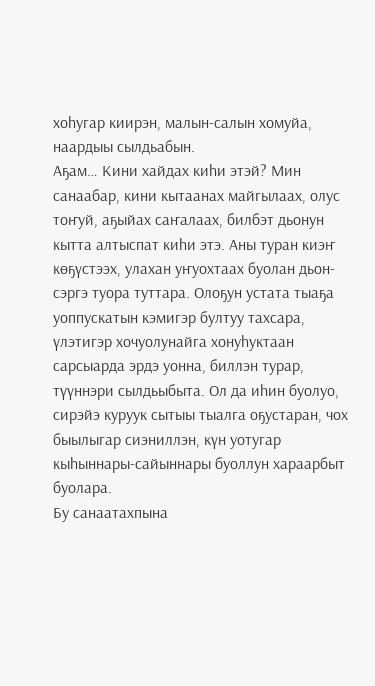хоһугар киирэн, малын-салын хомуйа, наардыы сылдьабын.
Аҕам… Кини хайдах киһи этэй? Мин санаабар, кини кытаанах майгылаах, олус тоҥуй, аҕыйах саҥалаах, билбэт дьонун кытта алтыспат киһи этэ. Аны туран киэҥ көҕүстээх, улахан уҥуохтаах буолан дьон-сэргэ туора туттара. Олоҕун устата тыаҕа уоппускатын кэмигэр бултуу тахсара, үлэтигэр хочуолунайга хонуһуктаан сарсыарда эрдэ уонна, биллэн турар, түүннэри сылдьыбыта. Ол да иһин буолуо, сирэйэ куруук сытыы тыалга оҕустаран, чох быылыгар сиэниллэн, күн уотугар кыһыннары-сайыннары буоллун хараарбыт буолара.
Бу санаатахпына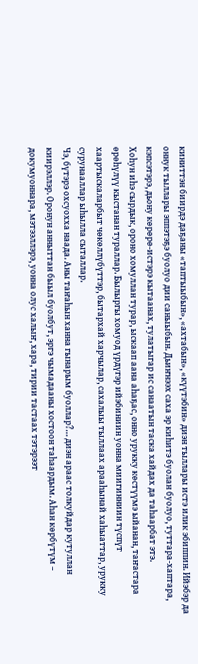киниттэн биирдэ даҕаны «таптыыбын», «ахтабын», «күүтэбин» диэн тыллары истэ илик эбиппин. Ийэбэр да оннук тыллары эппэтэҕэ буолуо дии саныыбын. Дьиҥнээх саха эр киһитэ буолан буолуо, туттара-хаптара, кэпсэтэрэ, дьону көрөрө-истэрэ кытаанах, тулатыгар ис санаатын таска хайдах да таһаарбат этэ.
Хоһун иһэ сырдык, ороно хомуллан турар, ыскаап аана аһаҕас, онно урукку көстүүмэ ыйанан, таҥастара өрөһүлүү кыстанан тураллар. Былыргы хомуод үрдүгэр ийэбиниин уонна миигинниин түспүт хаартыскаларбыт чөкөллүбүттэр, бытархай харчылар, сахалыы тыллаах арааһынай хаһыаттар, урукку сурунааллар ыһылла сыталлар.
Чэ, бүтэрэ охсуохха наада. Аны таҥаһын ханна гынарым буоллар?… диэн араас толкуйдар кутуллан киирэллэр. Оронун анныттан быыл буолбут, эргэ чымадааны хостоон таһаардым. Аһан көрбүтүм – докумуоннара, мэтээллэрэ, уонна олус халыҥ, хара, тирии тастаах тэтэрээт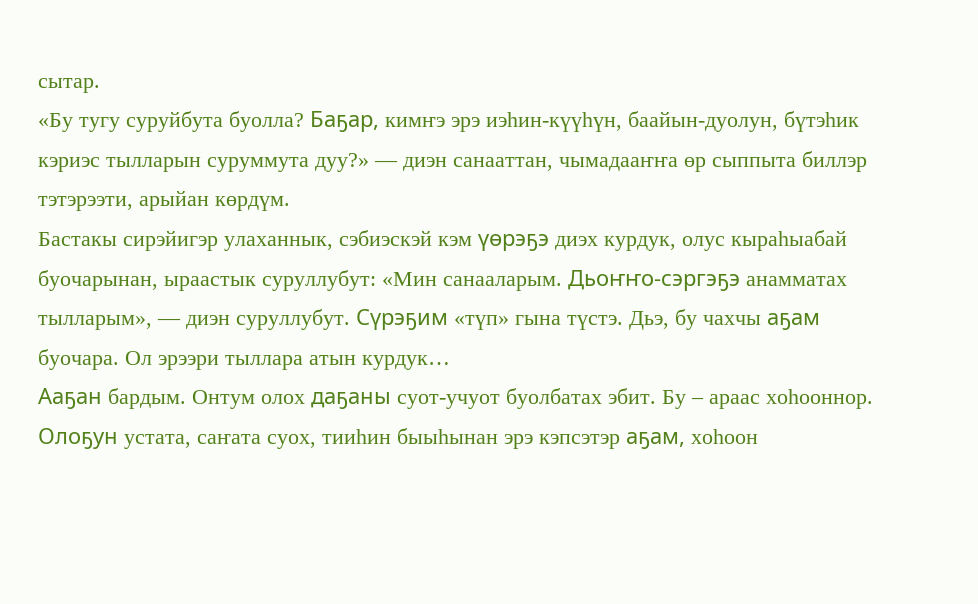сытар.
«Бу тугу суруйбута буолла? Баҕар, кимҥэ эрэ иэһин-күүһүн, баайын-дуолун, бүтэһик кэриэс тылларын суруммута дуу?» — диэн санааттан, чымадааҥҥа өр сыппыта биллэр тэтэрээти, арыйан көрдүм.
Бастакы сирэйигэр улаханнык, сэбиэскэй кэм үөрэҕэ диэх курдук, олус кыраһыабай буочарынан, ыраастык суруллубут: «Мин санааларым. Дьоҥҥо-сэргэҕэ анамматах тылларым», — диэн суруллубут. Сүрэҕим «түп» гына түстэ. Дьэ, бу чахчы аҕам буочара. Ол эрээри тыллара атын курдук…
Ааҕан бардым. Онтум олох даҕаны суот-учуот буолбатах эбит. Бу – араас хоһооннор. Олоҕун устата, саҥата суох, тииһин быыһынан эрэ кэпсэтэр аҕам, хоһоон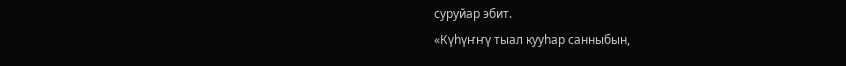суруйар эбит.
«Күһүҥҥү тыал кууһар санныбын,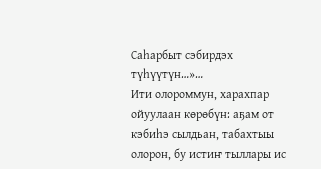Саһарбыт сэбирдэх түһүүтүн…»…
Ити олороммун, харахпар ойуулаан көрөбүн: аҕам от кэбиһэ сылдьан, табахтыы олорон, бу истиҥ тыллары ис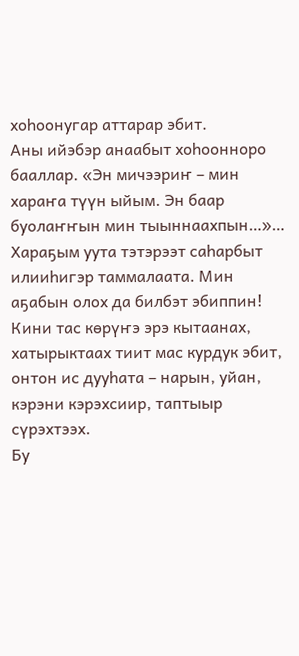хоһоонугар аттарар эбит.
Аны ийэбэр анаабыт хоһоонноро бааллар. «Эн мичээриҥ – мин хараҥа түүн ыйым. Эн баар буолаҥҥын мин тыыннаахпын…»…
Хараҕым уута тэтэрээт саһарбыт илииһигэр таммалаата. Мин аҕабын олох да билбэт эбиппин!
Кини тас көрүҥэ эрэ кытаанах, хатырыктаах тиит мас курдук эбит, онтон ис дууһата – нарын, уйан, кэрэни кэрэхсиир, таптыыр сүрэхтээх.
Бу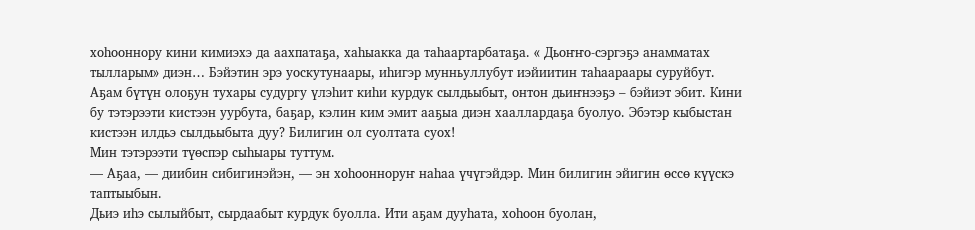хоһооннору кини кимиэхэ да аахпатаҕа, хаһыакка да таһаартарбатаҕа. « Дьоҥҥо-сэргэҕэ анамматах тылларым» диэн… Бэйэтин эрэ уоскутунаары, иһигэр мунньуллубут иэйиитин таһаараары суруйбут.
Аҕам бүтүн олоҕун тухары судургу үлэһит киһи курдук сылдьыбыт, онтон дьиҥнээҕэ – бэйиэт эбит. Кини бу тэтэрээти кистээн уурбута, баҕар, кэлин ким эмит ааҕыа диэн хааллардаҕа буолуо. Эбэтэр кыбыстан кистээн илдьэ сылдьыбыта дуу? Билигин ол суолтата суох!
Мин тэтэрээти түөспэр сыһыары туттум.
— Аҕаа, — диибин сибигинэйэн, — эн хоһоонноруҥ наһаа үчүгэйдэр. Мин билигин эйигин өссө күүскэ таптыыбын.
Дьиэ иһэ сылыйбыт, сырдаабыт курдук буолла. Ити аҕам дууһата, хоһоон буолан,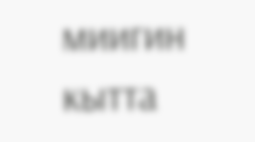миигин кытта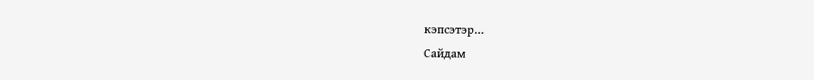кэпсэтэр…
Сайдам